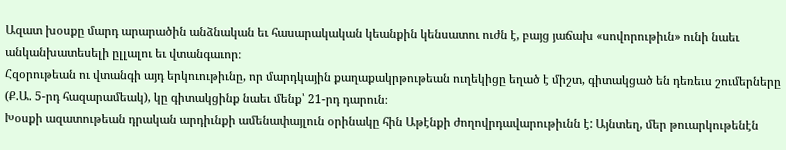Ազատ խօսքը մարդ արարածին անձնական եւ հասարակական կեանքին կենսատու ուժն է, բայց յաճախ «սովորութիւն» ունի նաեւ անկանխատեսելի ըլլալու եւ վտանգաւոր։
Հզօրութեան ու վտանգի այդ երկուութիւնը, որ մարդկային քաղաքակրթութեան ուղեկիցը եղած է միշտ, գիտակցած են դեռեւս շումերները (Ք.Ա. 5-րդ հազարամեակ), կը գիտակցինք նաեւ մենք՝ 21-րդ դարուն։
Խօսքի ազատութեան դրական արդիւնքի ամենափայլուն օրինակը հին Աթէնքի ժողովրդավարութիւնն է: Այնտեղ, մեր թուարկութենէն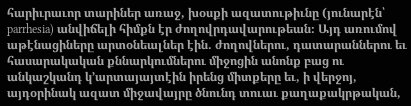հարիւրաւոր տարիներ առաջ, խօսքի ազատութիւնը (յունարէն՝ parrhesia) անվիճելի հիմքն էր ժողովրդավարութեան։ Այդ առումով աթէնացիները արտօնեալներ էին. ժողովներու, դատարաններու եւ հասարակական քննարկումներու միջոցին անոնք բաց ու անկաշկանդ կ’արտայայտէին իրենց միտքերը եւ, ի վերջոյ, այդօրինակ ազատ միջավայրը ծնունդ տուաւ քաղաքակրթական,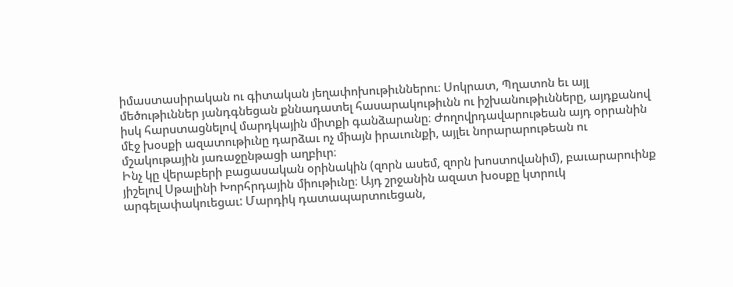իմաստասիրական ու գիտական յեղափոխութիւններու։ Սոկրատ, Պղատոն եւ այլ մեծութիւններ յանդգնեցան քննադատել հասարակութիւնն ու իշխանութիւնները, այդքանով իսկ հարստացնելով մարդկային միտքի գանձարանը։ Ժողովրդավարութեան այդ օրրանին մէջ խօսքի ազատութիւնը դարձաւ ոչ միայն իրաւունքի, այլեւ նորարարութեան ու մշակութային յառաջընթացի աղբիւր։
Ինչ կը վերաբերի բացասական օրինակին (զորն ասեմ, զորն խոստովանիմ), բաւարարուինք յիշելով Սթալինի Խորհրդային միութիւնը։ Այդ շրջանին ազատ խօսքը կտրուկ արգելափակուեցաւ: Մարդիկ դատապարտուեցան,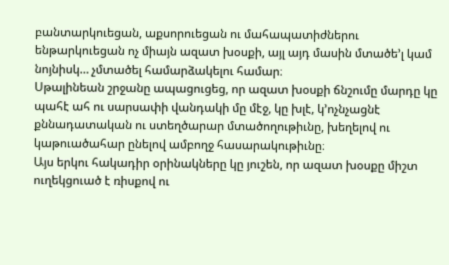բանտարկուեցան, աքսորուեցան ու մահապատիժներու ենթարկուեցան ոչ միայն ազատ խօսքի, այլ այդ մասին մտածե’լ կամ նոյնիսկ… չմտածել համարձակելու համար։
Սթալինեան շրջանը ապացուցեց, որ ազատ խօսքի ճնշումը մարդը կը պահէ ահ ու սարսափի վանդակի մը մէջ, կը խլէ, կ’ոչնչացնէ քննադատական ու ստեղծարար մտածողութիւնը, խեղելով ու կաթուածահար ընելով ամբողջ հասարակութիւնը։
Այս երկու հակադիր օրինակները կը յուշեն, որ ազատ խօսքը միշտ ուղեկցուած է ռիսքով ու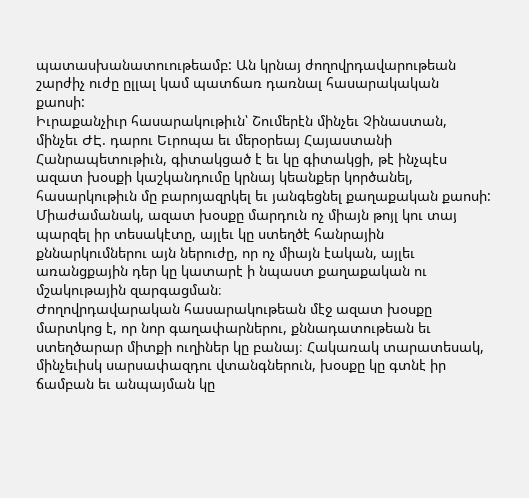պատասխանատուութեամբ: Ան կրնայ ժողովրդավարութեան շարժիչ ուժը ըլլալ կամ պատճառ դառնալ հասարակական քաոսի:
Իւրաքանչիւր հասարակութիւն՝ Շումերէն մինչեւ Չինաստան, մինչեւ ԺԷ. դարու Եւրոպա եւ մերօրեայ Հայաստանի Հանրապետութիւն, գիտակցած է եւ կը գիտակցի, թէ ինչպէս ազատ խօսքի կաշկանդումը կրնայ կեանքեր կործանել, հասարկութիւն մը բարոյազրկել եւ յանգեցնել քաղաքական քաոսի:
Միաժամանակ, ազատ խօսքը մարդուն ոչ միայն թոյլ կու տայ պարզել իր տեսակէտը, այլեւ կը ստեղծէ հանրային քննարկումներու այն ներուժը, որ ոչ միայն էական, այլեւ առանցքային դեր կը կատարէ ի նպաստ քաղաքական ու մշակութային զարգացման։
Ժողովրդավարական հասարակութեան մէջ ազատ խօսքը մարտկոց է, որ նոր գաղափարներու, քննադատութեան եւ ստեղծարար միտքի ուղիներ կը բանայ։ Հակառակ տարատեսակ, մինչեւիսկ սարսափազդու վտանգներուն, խօսքը կը գտնէ իր ճամբան եւ անպայման կը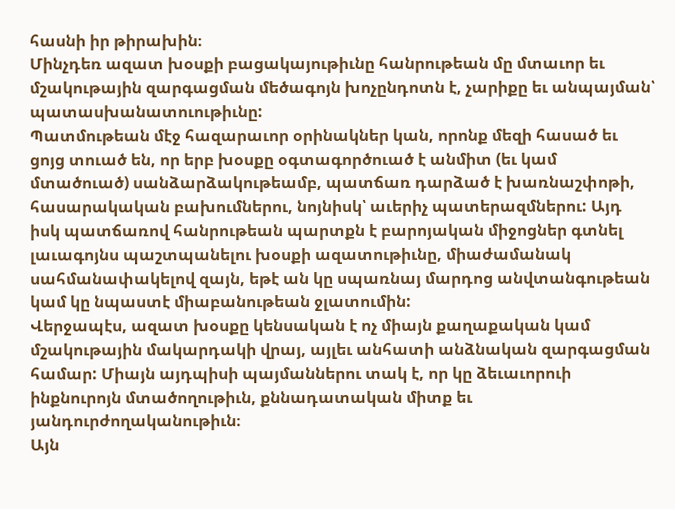հասնի իր թիրախին։
Մինչդեռ ազատ խօսքի բացակայութիւնը հանրութեան մը մտաւոր եւ մշակութային զարգացման մեծագոյն խոչընդոտն է, չարիքը եւ անպայման՝ պատասխանատուութիւնը:
Պատմութեան մէջ հազարաւոր օրինակներ կան, որոնք մեզի հասած եւ ցոյց տուած են, որ երբ խօսքը օգտագործուած է անմիտ (եւ կամ մտածուած) սանձարձակութեամբ, պատճառ դարձած է խառնաշփոթի, հասարակական բախումներու, նոյնիսկ՝ աւերիչ պատերազմներու: Այդ իսկ պատճառով հանրութեան պարտքն է բարոյական միջոցներ գտնել լաւագոյնս պաշտպանելու խօսքի ազատութիւնը, միաժամանակ սահմանափակելով զայն, եթէ ան կը սպառնայ մարդոց անվտանգութեան կամ կը նպաստէ միաբանութեան ջլատումին:
Վերջապէս, ազատ խօսքը կենսական է ոչ միայն քաղաքական կամ մշակութային մակարդակի վրայ, այլեւ անհատի անձնական զարգացման համար: Միայն այդպիսի պայմաններու տակ է, որ կը ձեւաւորուի ինքնուրոյն մտածողութիւն, քննադատական միտք եւ յանդուրժողականութիւն։
Այն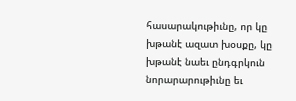հասարակութիւնը, որ կը խթանէ ազատ խօսքը, կը խթանէ նաեւ ընդգրկուն նորարարութիւնը եւ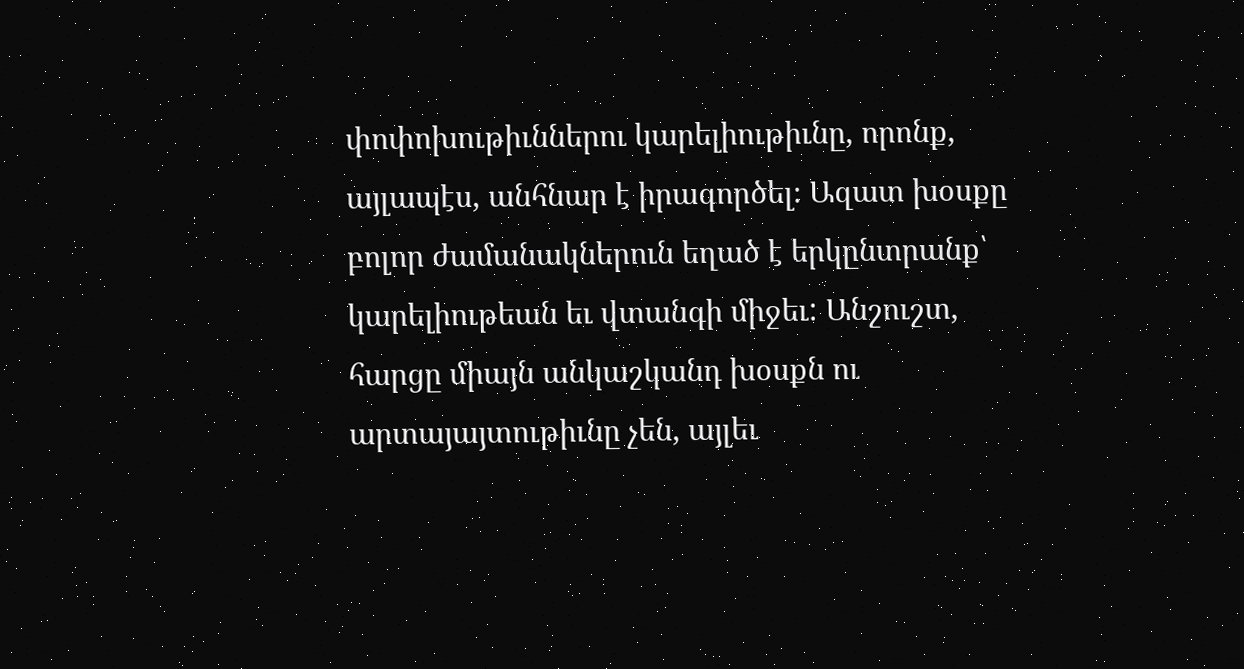փոփոխութիւններու կարելիութիւնը, որոնք, այլապէս, անհնար է իրագործել։ Ազատ խօսքը բոլոր ժամանակներուն եղած է երկընտրանք՝ կարելիութեան եւ վտանգի միջեւ: Անշուշտ, հարցը միայն անկաշկանդ խօսքն ու արտայայտութիւնը չեն, այլեւ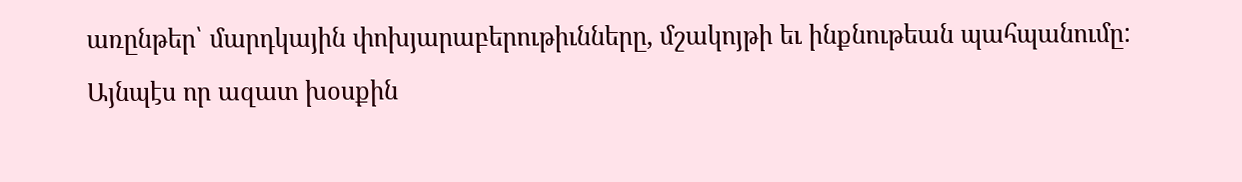առընթեր՝ մարդկային փոխյարաբերութիւնները, մշակոյթի եւ ինքնութեան պահպանումը:
Այնպէս որ ազատ խօսքին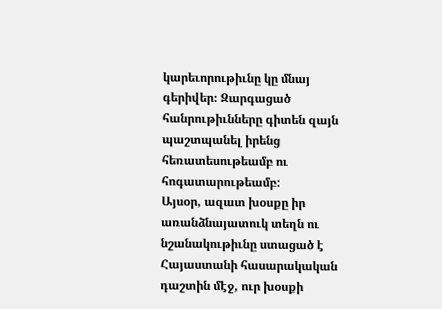կարեւորութիւնը կը մնայ գերիվեր։ Զարգացած հանրութիւնները գիտեն զայն պաշտպանել իրենց հեռատեսութեամբ ու հոգատարութեամբ:
Այսօր, ազատ խօսքը իր առանձնայատուկ տեղն ու նշանակութիւնը ստացած է Հայաստանի հասարակական դաշտին մէջ, ուր խօսքի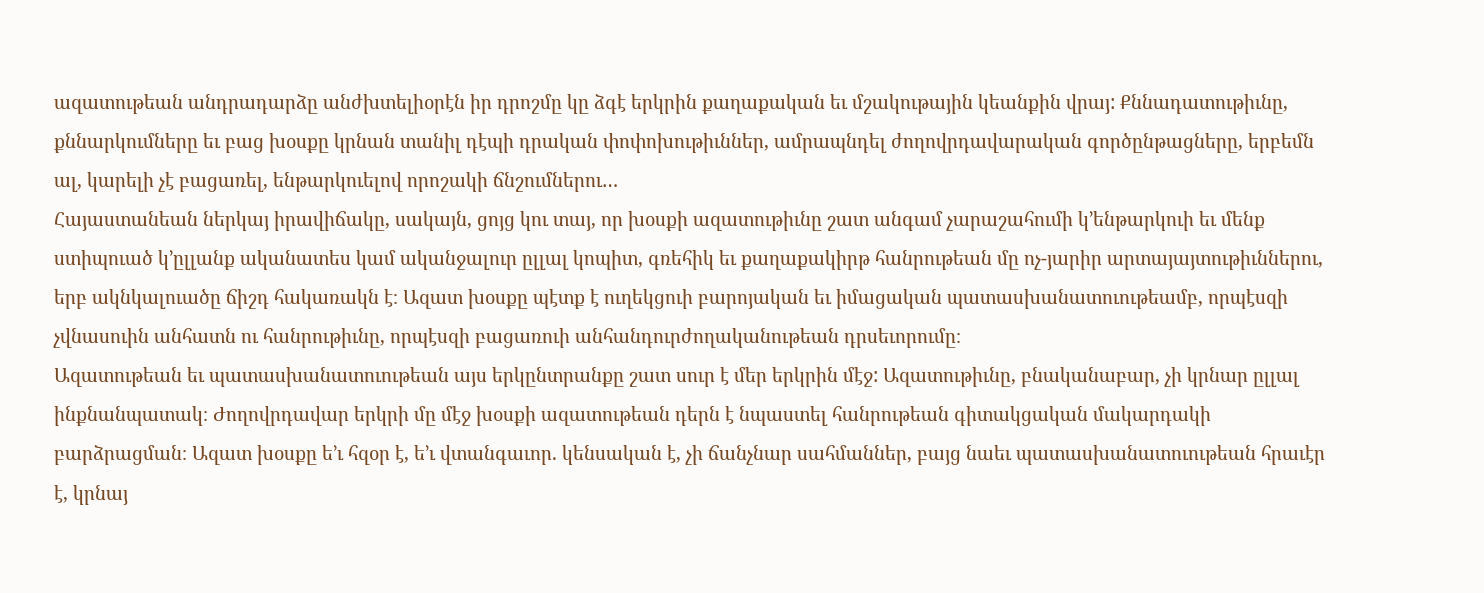ազատութեան անդրադարձը անժխտելիօրէն իր դրոշմը կը ձգէ երկրին քաղաքական եւ մշակութային կեանքին վրայ: Քննադատութիւնը, քննարկումները եւ բաց խօսքը կրնան տանիլ դէպի դրական փոփոխութիւններ, ամրապնդել ժողովրդավարական գործընթացները, երբեմն ալ, կարելի չէ բացառել, ենթարկուելով որոշակի ճնշումներու…
Հայաստանեան ներկայ իրավիճակը, սակայն, ցոյց կու տայ, որ խօսքի ազատութիւնը շատ անգամ չարաշահումի կ’ենթարկուի եւ մենք ստիպուած կ’ըլլանք ականատես կամ ականջալուր ըլլալ կոպիտ, գռեհիկ եւ քաղաքակիրթ հանրութեան մը ոչ-յարիր արտայայտութիւններու, երբ ակնկալուածը ճիշդ հակառակն է։ Ազատ խօսքը պէտք է ուղեկցուի բարոյական եւ իմացական պատասխանատուութեամբ, որպէսզի չվնասուին անհատն ու հանրութիւնը, որպէսզի բացառուի անհանդուրժողականութեան դրսեւորումը։
Ազատութեան եւ պատասխանատուութեան այս երկընտրանքը շատ սուր է մեր երկրին մէջ: Ազատութիւնը, բնականաբար, չի կրնար ըլլալ ինքնանպատակ։ Ժողովրդավար երկրի մը մէջ խօսքի ազատութեան դերն է նպաստել հանրութեան գիտակցական մակարդակի բարձրացման։ Ազատ խօսքը ե’ւ հզօր է, ե’ւ վտանգաւոր. կենսական է, չի ճանչնար սահմաններ, բայց նաեւ պատասխանատուութեան հրաւէր է, կրնայ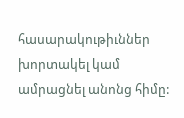հասարակութիւններ խորտակել կամ ամրացնել անոնց հիմը: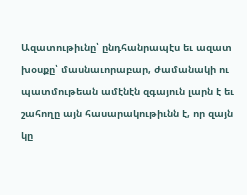Ազատութիւնը՝ ընդհանրապէս եւ ազատ խօսքը՝ մասնաւորաբար, ժամանակի ու պատմութեան ամէնէն զգայուն լարն է եւ շահողը այն հասարակութիւնն է, որ զայն կը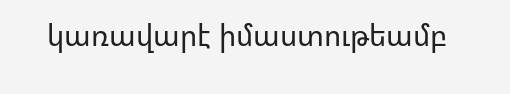կառավարէ իմաստութեամբ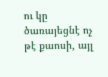ու կը ծառայեցնէ ոչ թէ քաոսի, այլ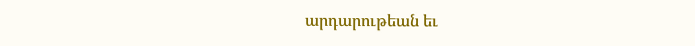արդարութեան եւ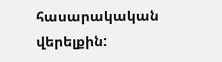հասարակական վերելքին: